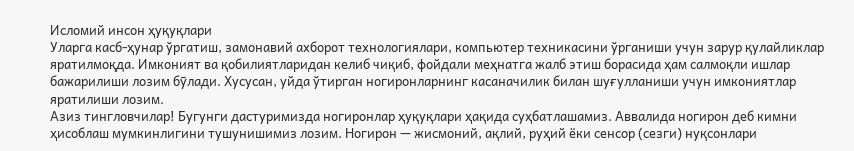Исломий инсон ҳуқуқлари
Уларга касб-ҳунар ўргатиш, замонавий ахборот технологиялари, компьютер техникасини ўрганиши учун зарур қулайликлар яратилмоқда. Имконият ва қобилиятларидан келиб чиқиб, фойдали меҳнатга жалб этиш борасида ҳам салмоқли ишлар бажарилиши лозим бӯлади. Хусусан, уйда ўтирган ногиронларнинг касаначилик билан шуғулланиши учун имкониятлар яратилиши лозим.
Азиз тингловчилар! Бугунги дастуримизда ногиронлар ҳуқуқлари ҳақида суҳбатлашамиз. Аввалида ногирон деб кимни ҳисоблаш мумкинлигини тушунишимиз лозим. Ногирон — жисмоний, ақлий, руҳий ёки сенсор (сезги) нуқсонлари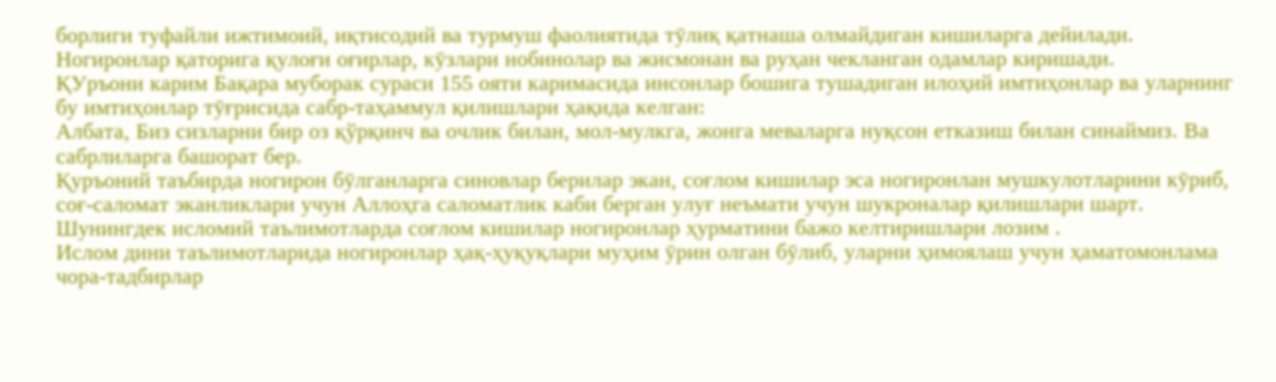борлиги туфайли ижтимоий, иқтисодий ва турмуш фаолиятида тӯлиқ қатнаша олмайдиган кишиларга дейилади. Ногиронлар қаторига қулоғи оғирлар, кӯзлари нобинолар ва жисмонан ва руҳан чекланган одамлар киришади.
ҚУръони карим Бақара муборак сураси 155 ояти каримасида инсонлар бошига тушадиган илоҳий имтиҳонлар ва уларнинг бу имтиҳонлар тӯғрисида сабр-таҳаммул қилишлари ҳақида келган:
Албата, Биз сизларни бир оз қўрқинч ва очлик билан, мол-мулкга, жонга меваларга нуқсон етказиш билан синаймиз. Ва сабрлиларга башорат бер.
Қуръоний таъбирда ногирон бӯлганларга синовлар берилар экан, соғлом кишилар эса ногиронлан мушкулотларини кӯриб, соғ-саломат эканликлари учун Аллоҳга саломатлик каби берган улуғ неъмати учун шукроналар қилишлари шарт. Шунингдек исломий таълимотларда соғлом кишилар ногиронлар ҳурматини бажо келтиришлари лозим .
Ислом дини таълимотларида ногиронлар ҳақ-ҳуқуқлари муҳим ӯрин олган бӯлиб, уларни ҳимоялаш учун ҳаматомонлама чора-тадбирлар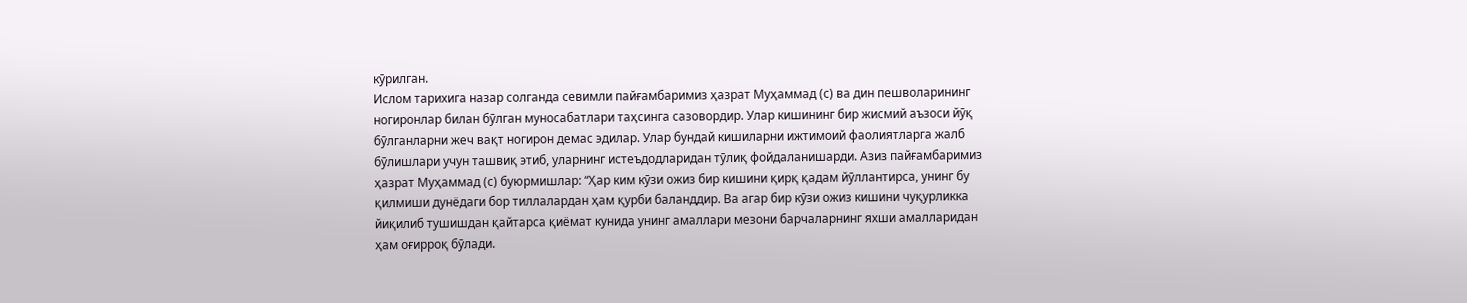кӯрилган.
Ислом тарихига назар солганда севимли пайғамбаримиз ҳазрат Муҳаммад (с) ва дин пешволарининг ногиронлар билан бӯлган муносабатлари таҳсинга сазовордир. Улар кишининг бир жисмий аъзоси йӯқ бӯлганларни жеч вақт ногирон демас эдилар. Улар бундай кишиларни ижтимоий фаолиятларга жалб бӯлишлари учун ташвиқ этиб, уларнинг истеъдодларидан тӯлиқ фойдаланишарди. Азиз пайғамбаримиз ҳазрат Муҳаммад (с) буюрмишлар: “Ҳар ким кӯзи ожиз бир кишини қирқ қадам йӯллантирса, унинг бу қилмиши дунёдаги бор тиллалардан ҳам қурби баланддир. Ва агар бир кӯзи ожиз кишини чуқурликка йиқилиб тушишдан қайтарса қиёмат кунида унинг амаллари мезони барчаларнинг яхши амалларидан ҳам оғирроқ бӯлади.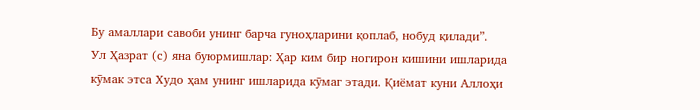Бу амаллари савоби унинг барча гуноҳларини қоплаб, нобуд қилади”.
Ул Ҳазрат (с) яна буюрмишлар: Ҳар ким бир ногирон кишини ишларида кӯмак этса Худо ҳам унинг ишларида кӯмаг этади. Қиёмат куни Аллоҳи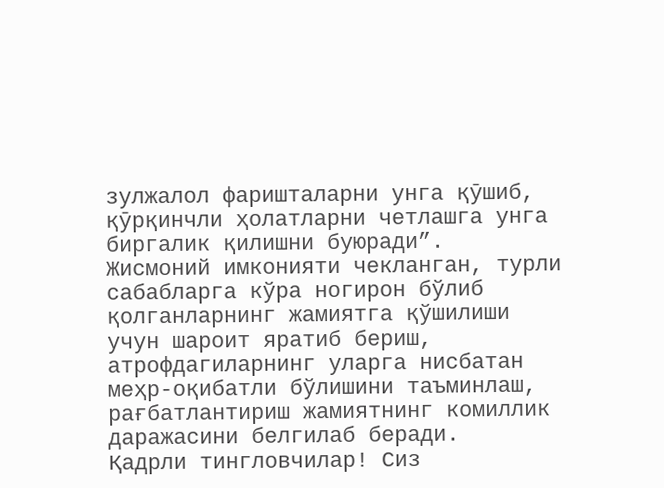зулжалол фаришталарни унга қӯшиб, қӯрқинчли ҳолатларни четлашга унга биргалик қилишни буюради”.
Жисмоний имконияти чекланган, турли сабабларга кўра ногирон бўлиб қолганларнинг жамиятга қўшилиши учун шароит яратиб бериш, атрофдагиларнинг уларга нисбатан меҳр-оқибатли бўлишини таъминлаш, рағбатлантириш жамиятнинг комиллик даражасини белгилаб беради.
Қадрли тингловчилар! Сиз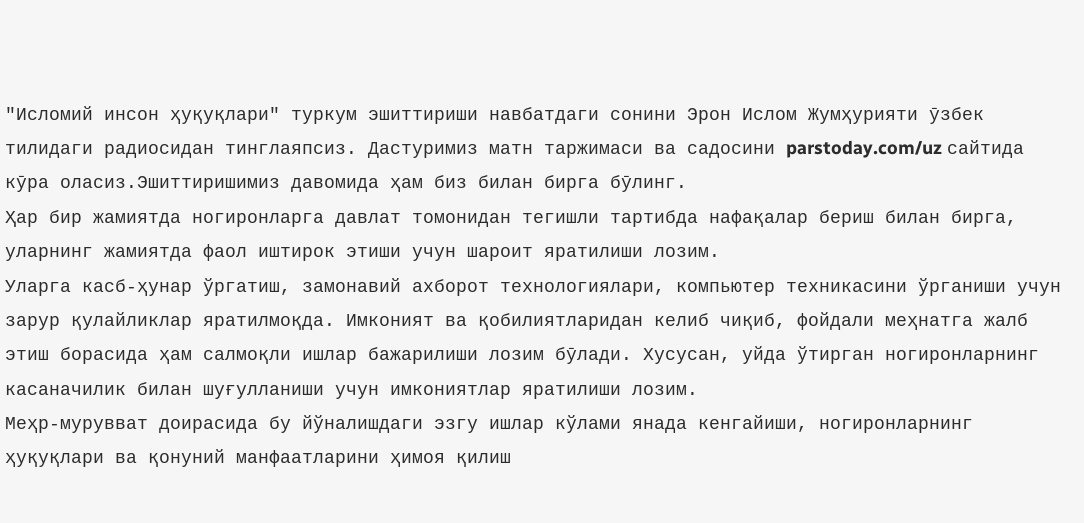"Исломий инсон ҳуқуқлари" туркум эшиттириши навбатдаги сонини Эрон Ислом Жумҳурияти ӯзбек тилидаги радиосидан тинглаяпсиз. Дастуримиз матн таржимаси ва садосини parstoday.com/uz сайтида кӯра оласиз.Эшиттиришимиз давомида ҳам биз билан бирга бӯлинг.
Ҳар бир жамиятда ногиронларга давлат томонидан тегишли тартибда нафақалар бериш билан бирга, уларнинг жамиятда фаол иштирок этиши учун шароит яратилиши лозим.
Уларга касб-ҳунар ўргатиш, замонавий ахборот технологиялари, компьютер техникасини ўрганиши учун зарур қулайликлар яратилмоқда. Имконият ва қобилиятларидан келиб чиқиб, фойдали меҳнатга жалб этиш борасида ҳам салмоқли ишлар бажарилиши лозим бӯлади. Хусусан, уйда ўтирган ногиронларнинг касаначилик билан шуғулланиши учун имкониятлар яратилиши лозим.
Меҳр-мурувват доирасида бу йўналишдаги эзгу ишлар кўлами янада кенгайиши, ногиронларнинг ҳуқуқлари ва қонуний манфаатларини ҳимоя қилиш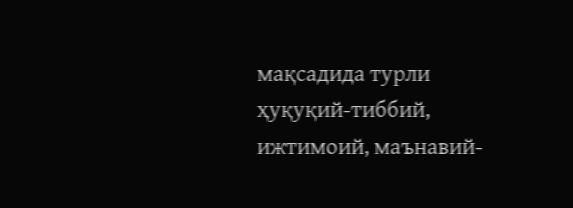мақсадида турли ҳуқуқий-тиббий, ижтимоий, маънавий-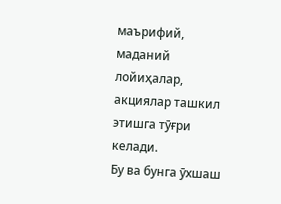маърифий, маданий лойиҳалар, акциялар ташкил этишга тӯғри келади.
Бу ва бунга ӯхшаш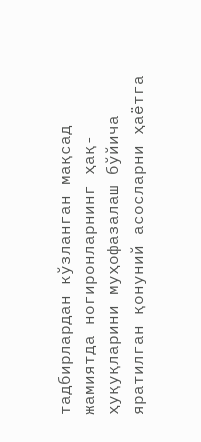тадбирлардан кўзланган мақсад жамиятда ногиронларнинг ҳақ-ҳуқуқларини муҳофазалаш бўйича яратилган қонуний асосларни ҳаётга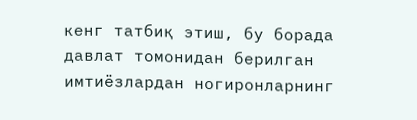кенг татбиқ этиш, бу борада давлат томонидан берилган имтиёзлардан ногиронларнинг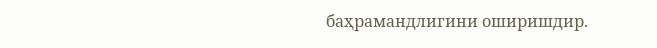баҳрамандлигини оширишдир.